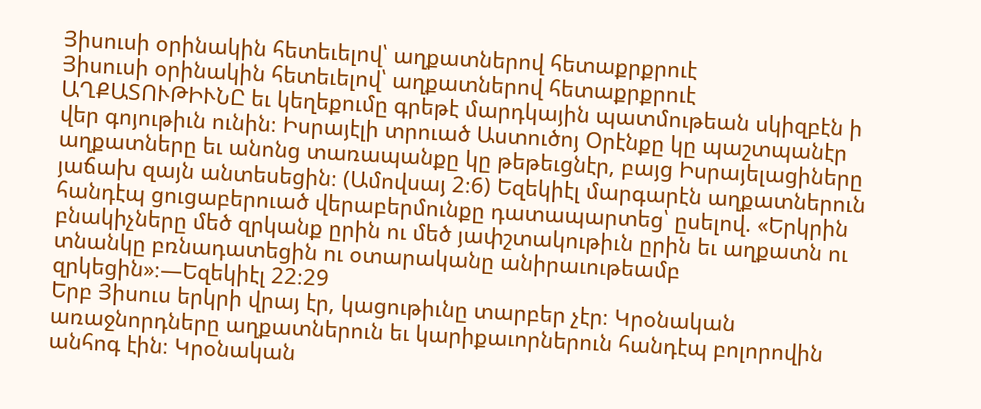Յիսուսի օրինակին հետեւելով՝ աղքատներով հետաքրքրուէ
Յիսուսի օրինակին հետեւելով՝ աղքատներով հետաքրքրուէ
ԱՂՔԱՏՈՒԹԻՒՆԸ եւ կեղեքումը գրեթէ մարդկային պատմութեան սկիզբէն ի վեր գոյութիւն ունին։ Իսրայէլի տրուած Աստուծոյ Օրէնքը կը պաշտպանէր աղքատները եւ անոնց տառապանքը կը թեթեւցնէր, բայց Իսրայելացիները յաճախ զայն անտեսեցին։ (Ամովսայ 2։6) Եզեկիէլ մարգարէն աղքատներուն հանդէպ ցուցաբերուած վերաբերմունքը դատապարտեց՝ ըսելով. «Երկրին բնակիչները մեծ զրկանք ըրին ու մեծ յափշտակութիւն ըրին եւ աղքատն ու տնանկը բռնադատեցին ու օտարականը անիրաւութեամբ զրկեցին»։—Եզեկիէլ 22։29
Երբ Յիսուս երկրի վրայ էր, կացութիւնը տարբեր չէր։ Կրօնական առաջնորդները աղքատներուն եւ կարիքաւորներուն հանդէպ բոլորովին անհոգ էին։ Կրօնական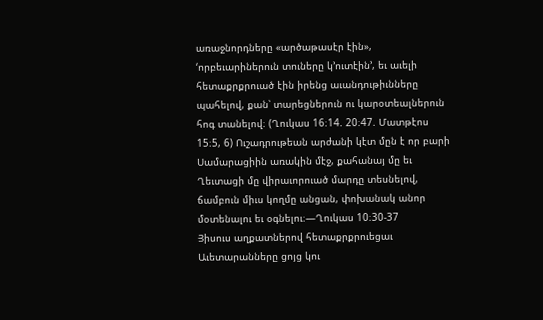առաջնորդները «արծաթասէր էին», ‘որբեւարիներուն տուները կ’ուտէին’, եւ աւելի հետաքրքրուած էին իրենց աւանդութիւնները պահելով, քան՝ տարեցներուն ու կարօտեալներուն հոգ տանելով։ (Ղուկաս 16։14. 20։47. Մատթէոս 15։5, 6) Ուշադրութեան արժանի կէտ մըն է որ բարի Սամարացիին առակին մէջ, քահանայ մը եւ Ղեւտացի մը վիրաւորուած մարդը տեսնելով, ճամբուն միւս կողմը անցան, փոխանակ անոր մօտենալու եւ օգնելու։—Ղուկաս 10։30-37
Յիսուս աղքատներով հետաքրքրուեցաւ
Աւետարանները ցոյց կու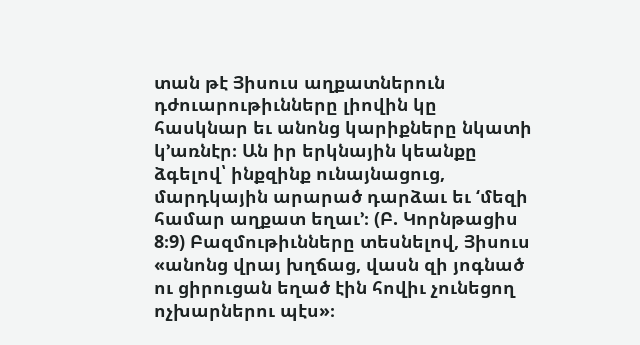տան թէ Յիսուս աղքատներուն դժուարութիւնները լիովին կը հասկնար եւ անոնց կարիքները նկատի կ’առնէր։ Ան իր երկնային կեանքը ձգելով՝ ինքզինք ունայնացուց, մարդկային արարած դարձաւ եւ ‘մեզի համար աղքատ եղաւ’։ (Բ. Կորնթացիս 8։9) Բազմութիւնները տեսնելով, Յիսուս «անոնց վրայ խղճաց, վասն զի յոգնած ու ցիրուցան եղած էին հովիւ չունեցող ոչխարներու պէս»։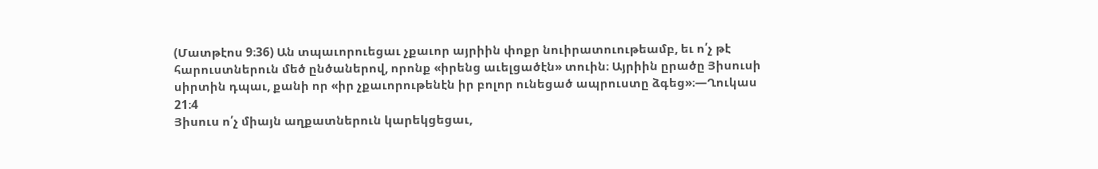(Մատթէոս 9։36) Ան տպաւորուեցաւ չքաւոր այրիին փոքր նուիրատուութեամբ, եւ ո՛չ թէ հարուստներուն մեծ ընծաներով, որոնք «իրենց աւելցածէն» տուին։ Այրիին ըրածը Յիսուսի սիրտին դպաւ, քանի որ «իր չքաւորութենէն իր բոլոր ունեցած ապրուստը ձգեց»։—Ղուկաս 21։4
Յիսուս ո՛չ միայն աղքատներուն կարեկցեցաւ,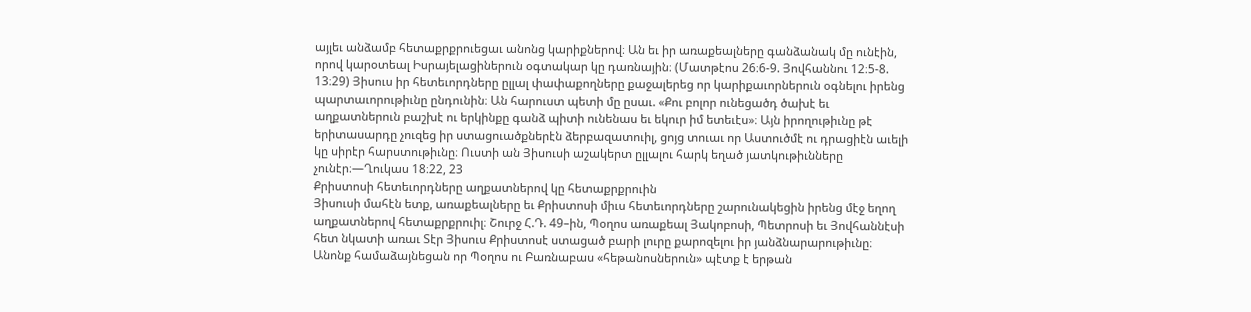այլեւ անձամբ հետաքրքրուեցաւ անոնց կարիքներով։ Ան եւ իր առաքեալները գանձանակ մը ունէին, որով կարօտեալ Իսրայելացիներուն օգտակար կը դառնային։ (Մատթէոս 26։6-9. Յովհաննու 12։5-8. 13։29) Յիսուս իր հետեւորդները ըլլալ փափաքողները քաջալերեց որ կարիքաւորներուն օգնելու իրենց պարտաւորութիւնը ընդունին։ Ան հարուստ պետի մը ըսաւ. «Քու բոլոր ունեցածդ ծախէ եւ աղքատներուն բաշխէ ու երկինքը գանձ պիտի ունենաս եւ եկուր իմ ետեւէս»։ Այն իրողութիւնը թէ երիտասարդը չուզեց իր ստացուածքներէն ձերբազատուիլ, ցոյց տուաւ որ Աստուծմէ ու դրացիէն աւելի կը սիրէր հարստութիւնը։ Ուստի ան Յիսուսի աշակերտ ըլլալու հարկ եղած յատկութիւնները չունէր։—Ղուկաս 18։22, 23
Քրիստոսի հետեւորդները աղքատներով կը հետաքրքրուին
Յիսուսի մահէն ետք, առաքեալները եւ Քրիստոսի միւս հետեւորդները շարունակեցին իրենց մէջ եղող աղքատներով հետաքրքրուիլ։ Շուրջ Հ.Դ. 49–ին, Պօղոս առաքեալ Յակոբոսի, Պետրոսի եւ Յովհաննէսի հետ նկատի առաւ Տէր Յիսուս Քրիստոսէ ստացած բարի լուրը քարոզելու իր յանձնարարութիւնը։ Անոնք համաձայնեցան որ Պօղոս ու Բառնաբաս «հեթանոսներուն» պէտք է երթան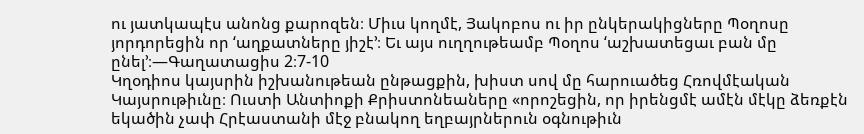ու յատկապէս անոնց քարոզեն։ Միւս կողմէ, Յակոբոս ու իր ընկերակիցները Պօղոսը յորդորեցին որ ‘աղքատները յիշէ’։ Եւ այս ուղղութեամբ Պօղոս ‘աշխատեցաւ բան մը ընել’։—Գաղատացիս 2։7-10
Կղօդիոս կայսրին իշխանութեան ընթացքին, խիստ սով մը հարուածեց Հռովմէական Կայսրութիւնը։ Ուստի Անտիոքի Քրիստոնեաները «որոշեցին, որ իրենցմէ ամէն մէկը ձեռքէն եկածին չափ Հրէաստանի մէջ բնակող եղբայրներուն օգնութիւն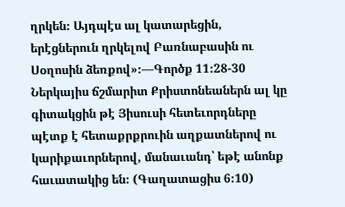ղրկեն։ Այդպէս ալ կատարեցին, երէցներուն ղրկելով Բառնաբասին ու Սօղոսին ձեռքով»։—Գործք 11։28-30
Ներկայիս ճշմարիտ Քրիստոնեաներն ալ կը գիտակցին թէ Յիսուսի հետեւորդները պէտք է հետաքրքրուին աղքատներով ու կարիքաւորներով, մանաւանդ՝ եթէ անոնք հաւատակից են։ (Գաղատացիս 6։10)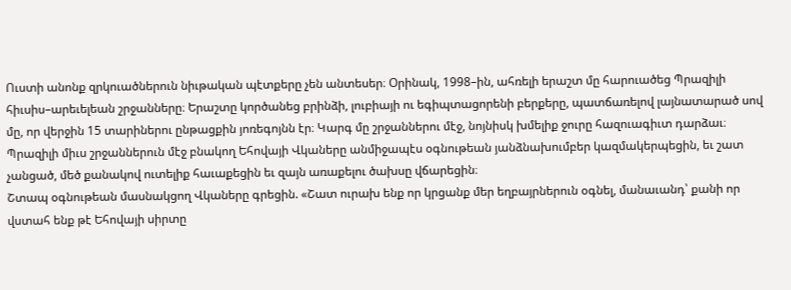Ուստի անոնք զրկուածներուն նիւթական պէտքերը չեն անտեսեր։ Օրինակ, 1998–ին, ահռելի երաշտ մը հարուածեց Պրազիլի հիւսիս–արեւելեան շրջանները։ Երաշտը կործանեց բրինձի, լուբիայի ու եգիպտացորենի բերքերը, պատճառելով լայնատարած սով մը, որ վերջին 15 տարիներու ընթացքին յոռեգոյնն էր։ Կարգ մը շրջաններու մէջ, նոյնիսկ խմելիք ջուրը հազուագիւտ դարձաւ։ Պրազիլի միւս շրջաններուն մէջ բնակող Եհովայի Վկաները անմիջապէս օգնութեան յանձնախումբեր կազմակերպեցին, եւ շատ չանցած, մեծ քանակով ուտելիք հաւաքեցին եւ զայն առաքելու ծախսը վճարեցին։
Շտապ օգնութեան մասնակցող Վկաները գրեցին. «Շատ ուրախ ենք որ կրցանք մեր եղբայրներուն օգնել, մանաւանդ՝ քանի որ վստահ ենք թէ Եհովայի սիրտը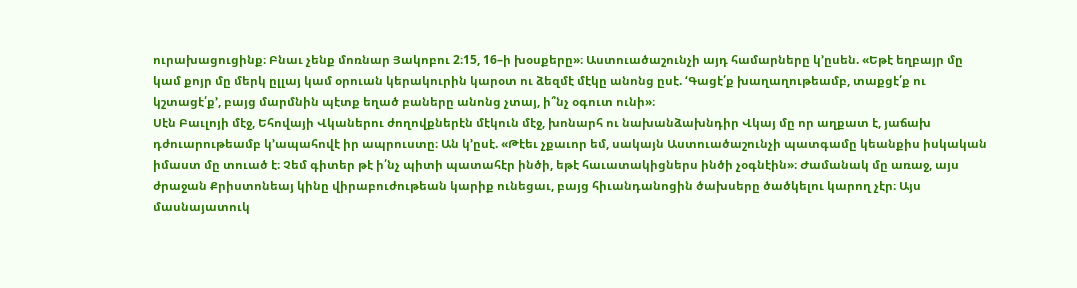ուրախացուցինք։ Բնաւ չենք մոռնար Յակոբու 2։15, 16–ի խօսքերը»։ Աստուածաշունչի այդ համարները կ’ըսեն. «Եթէ եղբայր մը կամ քոյր մը մերկ ըլլայ կամ օրուան կերակուրին կարօտ ու ձեզմէ մէկը անոնց ըսէ. ‘Գացէ՛ք խաղաղութեամբ, տաքցէ՛ք ու կշտացէ՛ք’, բայց մարմնին պէտք եղած բաները անոնց չտայ, ի՞նչ օգուտ ունի»։
Սէն Բաւլոյի մէջ, Եհովայի Վկաներու ժողովքներէն մէկուն մէջ, խոնարհ ու նախանձախնդիր Վկայ մը որ աղքատ է, յաճախ դժուարութեամբ կ’ապահովէ իր ապրուստը։ Ան կ’ըսէ. «Թէեւ չքաւոր եմ, սակայն Աստուածաշունչի պատգամը կեանքիս իսկական իմաստ մը տուած է։ Չեմ գիտեր թէ ի՛նչ պիտի պատահէր ինծի, եթէ հաւատակիցներս ինծի չօգնէին»։ Ժամանակ մը առաջ, այս ժրաջան Քրիստոնեայ կինը վիրաբուժութեան կարիք ունեցաւ, բայց հիւանդանոցին ծախսերը ծածկելու կարող չէր։ Այս մասնայատուկ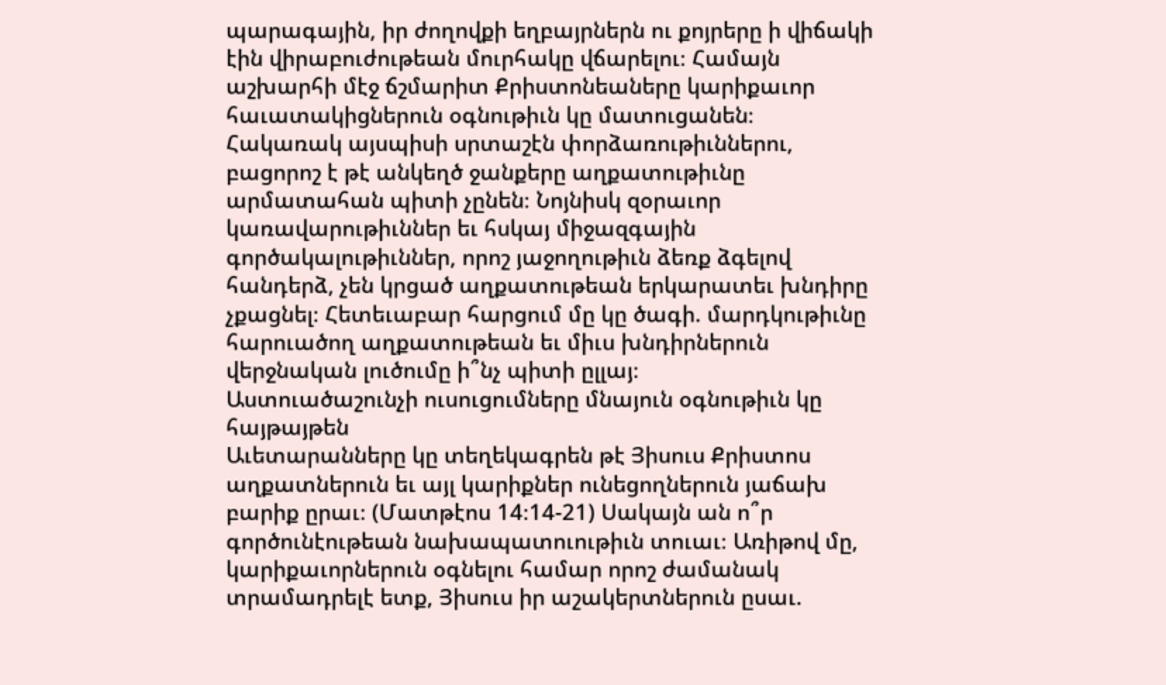պարագային, իր ժողովքի եղբայրներն ու քոյրերը ի վիճակի էին վիրաբուժութեան մուրհակը վճարելու։ Համայն աշխարհի մէջ ճշմարիտ Քրիստոնեաները կարիքաւոր հաւատակիցներուն օգնութիւն կը մատուցանեն։
Հակառակ այսպիսի սրտաշէն փորձառութիւններու, բացորոշ է թէ անկեղծ ջանքերը աղքատութիւնը արմատահան պիտի չընեն։ Նոյնիսկ զօրաւոր կառավարութիւններ եւ հսկայ միջազգային գործակալութիւններ, որոշ յաջողութիւն ձեռք ձգելով հանդերձ, չեն կրցած աղքատութեան երկարատեւ խնդիրը չքացնել։ Հետեւաբար հարցում մը կը ծագի. մարդկութիւնը հարուածող աղքատութեան եւ միւս խնդիրներուն վերջնական լուծումը ի՞նչ պիտի ըլլայ։
Աստուածաշունչի ուսուցումները մնայուն օգնութիւն կը հայթայթեն
Աւետարանները կը տեղեկագրեն թէ Յիսուս Քրիստոս աղքատներուն եւ այլ կարիքներ ունեցողներուն յաճախ բարիք ըրաւ։ (Մատթէոս 14։14-21) Սակայն ան ո՞ր գործունէութեան նախապատուութիւն տուաւ։ Առիթով մը, կարիքաւորներուն օգնելու համար որոշ ժամանակ տրամադրելէ ետք, Յիսուս իր աշակերտներուն ըսաւ.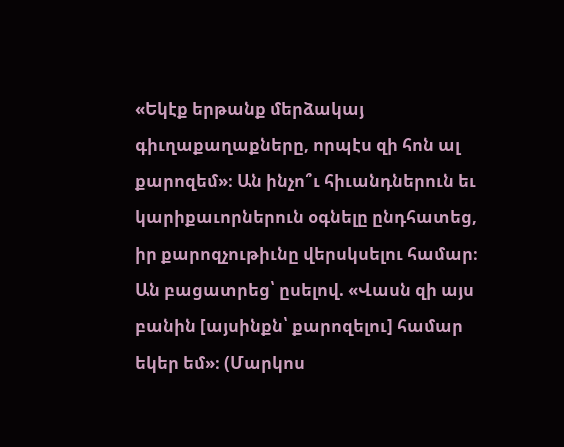«Եկէք երթանք մերձակայ գիւղաքաղաքները, որպէս զի հոն ալ քարոզեմ»։ Ան ինչո՞ւ հիւանդներուն եւ կարիքաւորներուն օգնելը ընդհատեց, իր քարոզչութիւնը վերսկսելու համար։ Ան բացատրեց՝ ըսելով. «Վասն զի այս բանին [այսինքն՝ քարոզելու] համար եկեր եմ»։ (Մարկոս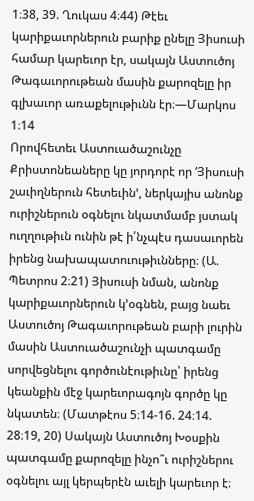1։38, 39. Ղուկաս 4։44) Թէեւ կարիքաւորներուն բարիք ընելը Յիսուսի համար կարեւոր էր, սակայն Աստուծոյ Թագաւորութեան մասին քարոզելը իր գլխաւոր առաքելութիւնն էր։—Մարկոս 1։14
Որովհետեւ Աստուածաշունչը Քրիստոնեաները կը յորդորէ որ ‘Յիսուսի շաւիղներուն հետեւին’, ներկայիս անոնք ուրիշներուն օգնելու նկատմամբ յստակ ուղղութիւն ունին թէ ի՛նչպէս դասաւորեն իրենց նախապատուութիւնները։ (Ա. Պետրոս 2։21) Յիսուսի նման, անոնք կարիքաւորներուն կ’օգնեն, բայց նաեւ Աստուծոյ Թագաւորութեան բարի լուրին մասին Աստուածաշունչի պատգամը սորվեցնելու գործունէութիւնը՝ իրենց կեանքին մէջ կարեւորագոյն գործը կը նկատեն։ (Մատթէոս 5։14-16. 24։14. 28։19, 20) Սակայն Աստուծոյ Խօսքին պատգամը քարոզելը ինչո՞ւ ուրիշներու օգնելու այլ կերպերէն աւելի կարեւոր է։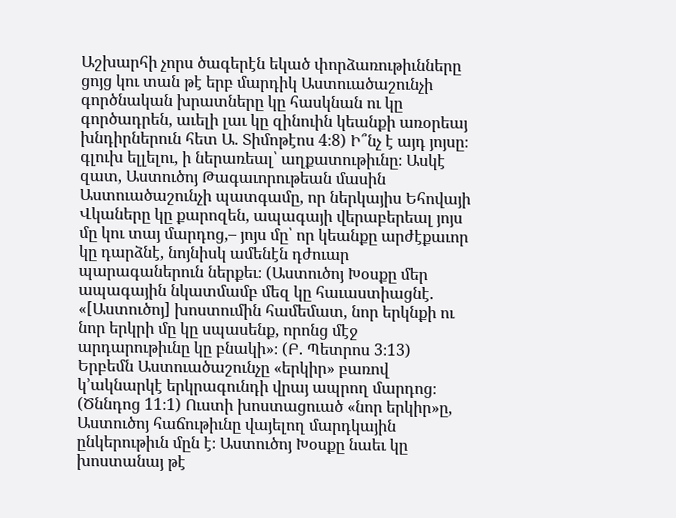Աշխարհի չորս ծագերէն եկած փորձառութիւնները ցոյց կու տան թէ երբ մարդիկ Աստուածաշունչի գործնական խրատները կը հասկնան ու կը գործադրեն, աւելի լաւ կը զինուին կեանքի առօրեայ խնդիրներուն հետ Ա. Տիմոթէոս 4։8) Ի՞նչ է այդ յոյսը։
գլուխ ելլելու, ի ներառեալ՝ աղքատութիւնը։ Ասկէ զատ, Աստուծոյ Թագաւորութեան մասին Աստուածաշունչի պատգամը, որ ներկայիս Եհովայի Վկաները կը քարոզեն, ապագայի վերաբերեալ յոյս մը կու տայ մարդոց,– յոյս մը՝ որ կեանքը արժէքաւոր կը դարձնէ, նոյնիսկ ամենէն դժուար պարագաներուն ներքեւ։ (Աստուծոյ Խօսքը մեր ապագային նկատմամբ մեզ կը հաւաստիացնէ. «[Աստուծոյ] խոստումին համեմատ, նոր երկնքի ու նոր երկրի մը կը սպասենք, որոնց մէջ արդարութիւնը կը բնակի»։ (Բ. Պետրոս 3։13) Երբեմն Աստուածաշունչը «երկիր» բառով կ’ակնարկէ երկրագունդի վրայ ապրող մարդոց։ (Ծննդոց 11։1) Ուստի խոստացուած «նոր երկիր»ը, Աստուծոյ հաճութիւնը վայելող մարդկային ընկերութիւն մըն է։ Աստուծոյ Խօսքը նաեւ կը խոստանայ թէ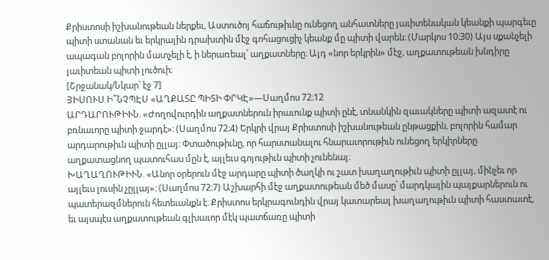Քրիստոսի իշխանութեան ներքեւ, Աստուծոյ հաճութիւնը ունեցող անհատները յաւիտենական կեանքի պարգեւը պիտի ստանան եւ երկրային դրախտին մէջ գոհացուցիչ կեանք մը պիտի վարեն։ (Մարկոս 10։30) Այս սքանչելի ապագան բոլորին մատչելի է, ի ներառեալ՝ աղքատները։ Այդ «նոր երկրին» մէջ, աղքատութեան խնդիրը յաւիտեան պիտի լուծուի։
[Շրջանակ/Նկար՝ էջ 7]
ՅԻՍՈՒՍ Ի՞ՆՉՊԷՍ «ԱՂՔԱՏԸ ՊԻՏԻ ՓՐԿԷ»—Սաղմոս 72։12
ԱՐԴԱՐՈՒԹԻՒՆ. «Ժողովուրդին աղքատներուն իրաւունք պիտի ընէ, տնանկին զաւակները պիտի ազատէ ու բռնաւորը պիտի ջարդէ»։ (Սաղմոս 72։4) Երկրի վրայ Քրիստոսի իշխանութեան ընթացքին, բոլորին համար արդարութիւն պիտի ըլլայ։ Փտածութիւնը, որ հարստանալու հնարաւորութիւն ունեցող երկիրները աղքատացնող պատուհաս մըն է, այլեւս գոյութիւն պիտի չունենայ։
ԽԱՂԱՂՈՒԹԻՒՆ. «Անոր օրերուն մէջ արդարը պիտի ծաղկի ու շատ խաղաղութիւն պիտի ըլլայ, մինչեւ որ այլեւս լուսին չըլլայ»։ (Սաղմոս 72։7) Աշխարհի մէջ աղքատութեան մեծ մասը՝ մարդկային պայքարներուն ու պատերազմներուն հետեւանքն է։ Քրիստոս երկրագունդին վրայ կատարեալ խաղաղութիւն պիտի հաստատէ, եւ այսպէս աղքատութեան գլխաւոր մէկ պատճառը պիտի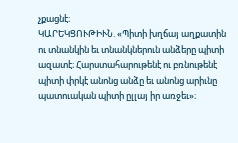չքացնէ։
ԿԱՐԵԿՑՈՒԹԻՒՆ. «Պիտի խղճայ աղքատին ու տնանկին եւ տնանկներուն անձերը պիտի ազատէ։ Հարստահարութենէ ու բռնութենէ պիտի փրկէ անոնց անձը եւ անոնց արիւնը պատուական պիտի ըլլայ իր առջեւ»։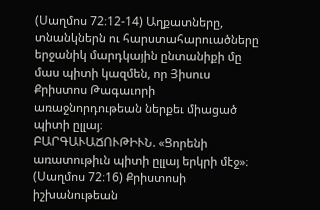(Սաղմոս 72։12-14) Աղքատները, տնանկներն ու հարստահարուածները երջանիկ մարդկային ընտանիքի մը մաս պիտի կազմեն, որ Յիսուս Քրիստոս Թագաւորի առաջնորդութեան ներքեւ միացած պիտի ըլլայ։
ԲԱՐԳԱՒԱՃՈՒԹԻՒՆ. «Ցորենի առատութիւն պիտի ըլլայ երկրի մէջ»։ (Սաղմոս 72։16) Քրիստոսի իշխանութեան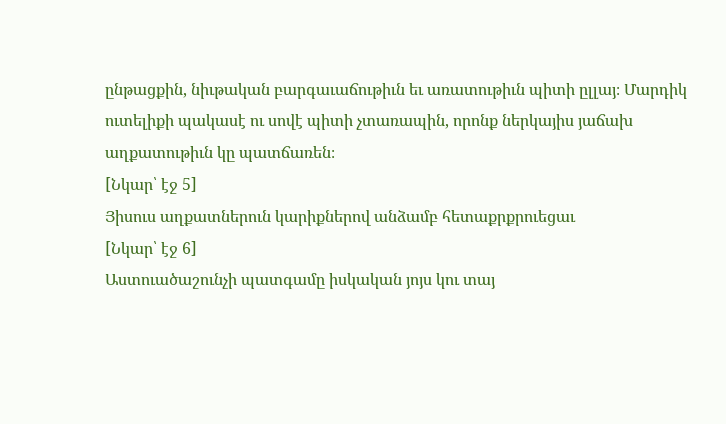ընթացքին, նիւթական բարգաւաճութիւն եւ առատութիւն պիտի ըլլայ։ Մարդիկ ուտելիքի պակասէ ու սովէ պիտի չտառապին, որոնք ներկայիս յաճախ աղքատութիւն կը պատճառեն։
[Նկար՝ էջ 5]
Յիսուս աղքատներուն կարիքներով անձամբ հետաքրքրուեցաւ
[Նկար՝ էջ 6]
Աստուածաշունչի պատգամը իսկական յոյս կու տայ